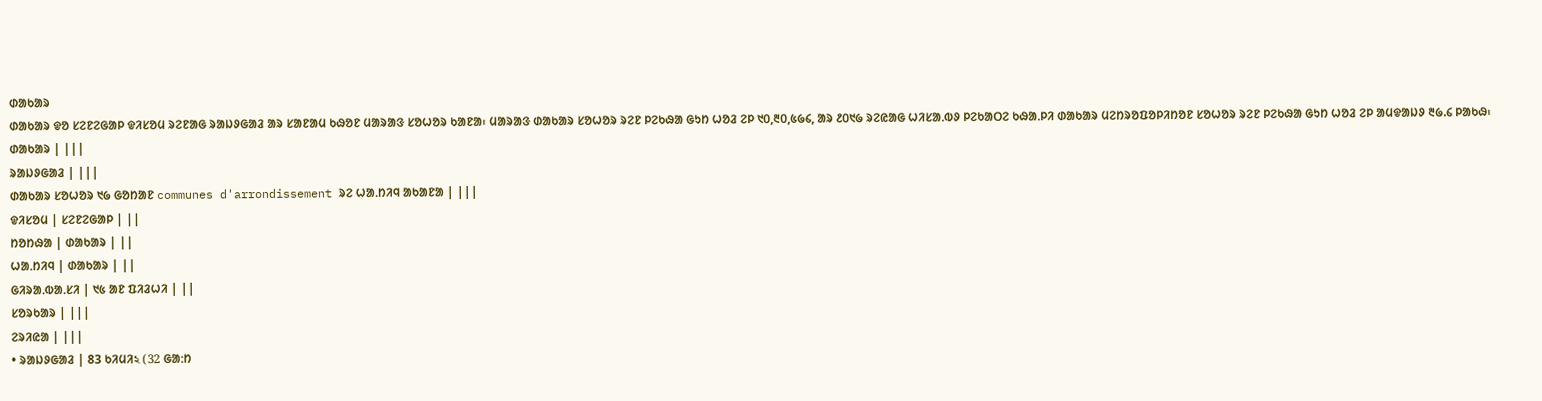ᱰᱟᱠᱟᱨ
ᱰᱟᱠᱟᱨ ᱫᱚ ᱥᱮᱱᱮᱜᱟᱞ ᱫᱤᱥᱚᱢ ᱨᱮᱱᱟᱜ ᱨᱟᱡᱽᱜᱟᱲ ᱟᱨ ᱥᱟᱱᱟᱢ ᱠᱷᱚᱱ ᱢᱟᱨᱟᱝ ᱥᱚᱦᱚᱨ ᱠᱟᱱᱟ᱾ ᱢᱟᱨᱟᱝ ᱰᱟᱠᱟᱨ ᱥᱚᱦᱚᱨ ᱨᱮᱱ ᱞᱮᱠᱷᱟ ᱜᱩᱴ ᱦᱚᱲ ᱮᱞ ᱑᱐,᱓᱐,᱕᱙᱔, ᱟᱨ ᱒᱐᱑᱙ ᱨᱮᱭᱟᱜ ᱦᱤᱥᱟᱹᱵᱽ ᱞᱮᱠᱟᱛᱮ ᱠᱷᱟᱹᱞᱤ ᱰᱟᱠᱟᱨ ᱢᱮᱴᱨᱚᱯᱚᱞᱤᱴᱚᱱ ᱥᱚᱦᱚᱨ ᱨᱮᱱ ᱞᱮᱠᱷᱟ ᱜᱩᱴ ᱦᱚᱲ ᱮᱞ ᱟᱢᱫᱟᱡᱽ ᱓᱙.᱔ ᱞᱟᱠᱷ᱾
ᱰᱟᱠᱟᱨ | |||
ᱨᱟᱡᱽᱜᱟᱲ | |||
ᱰᱟᱠᱟᱨ ᱥᱚᱦᱚᱨ ᱑᱙ ᱜᱚᱴᱟᱱ communes d'arrondissement ᱨᱮ ᱦᱟᱹᱴᱤᱧ ᱟᱠᱟᱱᱟ | |||
ᱫᱤᱥᱚᱢ | ᱥᱮᱱᱮᱜᱟᱞ | ||
ᱴᱚᱴᱷᱟ | ᱰᱟᱠᱟᱨ | ||
ᱦᱟᱹᱴᱤᱧ | ᱰᱟᱠᱟᱨ | ||
ᱜᱤᱨᱟᱹᱵᱟᱹᱥᱤ | ᱑᱕ ᱟᱱ ᱯᱤᱲᱦᱤ | ||
ᱥᱚᱨᱠᱟᱨ | |||
ᱮᱨᱤᱭᱟ | |||
• ᱨᱟᱡᱽᱜᱟᱲ | 83 ᱠᱤᱢᱤ২ (32 ᱜᱟᱺᱴ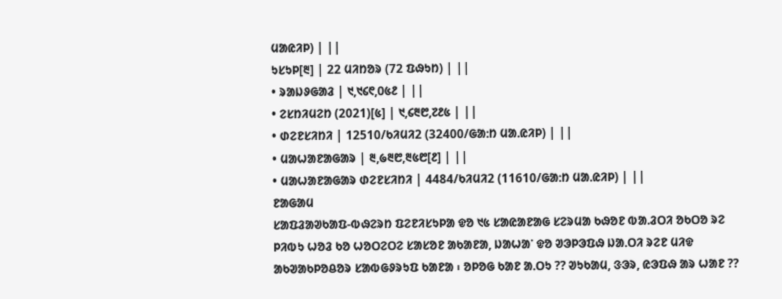ᱢᱟᱭᱤᱞ) | ||
ᱩᱥᱩᱞ[᱓] | 22 ᱢᱤᱴᱚᱨ (72 ᱯᱷᱩᱴ) | ||
• ᱨᱟᱡᱽᱜᱟᱲ | ᱑,᱑᱔᱖,᱐᱕᱒ | ||
• ᱮᱥᱴᱤᱢᱮᱴ (2021)[᱕] | ᱑,᱔᱓᱘,᱗᱒᱕ | ||
• ᱰᱮᱱᱥᱤᱴᱤ | 12510/ᱠᱤᱢᱤ2 (32400/ᱜᱟᱺᱴ ᱢᱟᱹᱭᱤᱞ) | ||
• ᱢᱟᱦᱟᱱᱟᱜᱟᱨ | ᱓,᱙᱓᱘,᱓᱕᱘[᱒] | ||
• ᱢᱟᱦᱟᱱᱟᱜᱟᱨ ᱰᱮᱱᱥᱤᱴᱤ | 4484/ᱠᱤᱢᱤ2 (11610/ᱜᱟᱺᱴ ᱢᱟᱹᱭᱤᱞ) | ||
ᱱᱟᱜᱟᱢ
ᱥᱟᱯᱲᱟᱣᱠᱟᱯ-ᱵᱷᱮᱨᱴ ᱯᱮᱱᱤᱥᱩᱞᱟ ᱫᱚ ᱑᱕ ᱥᱟᱭᱟᱱᱟᱜ ᱥᱮᱨᱢᱟ ᱠᱷᱚᱱ ᱵᱟ.ᱲᱛᱤ ᱚᱠᱛᱚ ᱨᱮ ᱞᱤᱵᱩ ᱦᱚᱲ ᱠᱚ ᱦᱚᱛᱮᱛᱮ ᱥᱟᱥᱚᱱ ᱟᱠᱟᱱᱟ, ᱡᱟᱦᱟᱸ ᱫᱚ ᱣᱳᱞᱳᱯᱷ ᱡᱟᱹᱛᱤ ᱨᱮᱱ ᱢᱤᱫ ᱟᱠᱣᱟᱠᱞᱚᱪᱚᱨ ᱥᱟᱵᱜᱽᱨᱩᱯ ᱠᱟᱱᱟ ᱾ ᱚᱞᱚᱜ ᱠᱟᱱ ᱟᱹᱛᱩ ⁇ ᱣᱩᱠᱟᱢ, ᱝᱳᱨ, ᱭᱳᱯᱷ ᱟᱨ ᱦᱟᱱ ⁇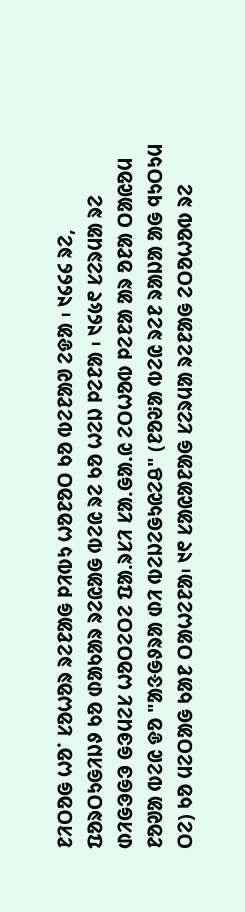ᱱᱤᱛᱚᱜ ᱦᱚᱸ ᱥᱚᱦᱚᱨ ᱨᱮᱱᱟᱜ ᱞᱤᱵᱩ ᱦᱚᱱᱚᱛ ᱠᱚ ᱵᱮᱱᱟᱣ ᱮᱫᱟ ᱾ ᱑᱔᱔᱔ ᱨᱮ, ᱯᱚᱨᱛᱩᱜᱤᱡᱽ ᱠᱚ ᱰᱟᱠᱟᱨ ᱨᱮᱭᱟᱜ ᱵᱮᱭ ᱨᱮ ᱠᱚ ᱦᱮᱡ ᱞᱮᱱᱟ ᱾ ᱑᱔᱕᱖ ᱥᱮᱨᱢᱟ ᱨᱮ ᱰᱤᱜᱳᱜᱳ ᱜᱳᱢᱮᱥ ᱦᱚᱛᱮᱛᱮ ᱯᱟ.ᱨᱥᱤ ᱥᱟᱹᱜᱟᱹᱭ ᱮᱛᱦᱚᱵ ᱞᱮᱱᱟ ᱟᱨ ᱚᱱᱟ ᱛᱟᱭᱚᱢ ᱱᱚᱣᱟ ᱵᱮᱭ ᱫᱚ "ᱟᱝᱜᱽᱨᱟ ᱰᱤ ᱵᱮᱡᱮᱜᱩᱭᱮᱪ" (ᱱᱚᱶᱟ ᱵᱮᱭ ᱨᱮᱱ ᱨᱟᱡᱟ ᱟᱜ ᱧᱩᱛᱩᱢ ᱛᱮ) ᱠᱚ ᱢᱮᱛᱟᱜ ᱠᱟᱱ ᱛᱟᱦᱮᱱᱟ᱾ ᱑᱖ ᱥᱟᱭᱟᱱᱟᱜ ᱥᱮᱨᱢᱟ ᱨᱮᱱᱟᱜ ᱮᱛᱚᱦᱚᱵ ᱨᱮ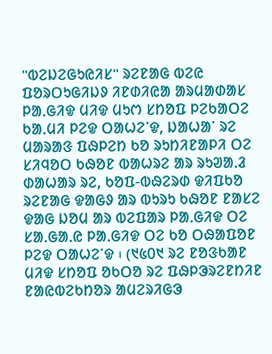"ᱵᱮᱡᱮᱜᱩᱭᱤᱥ" ᱨᱮᱱᱟᱜ ᱵᱮᱭ ᱯᱚᱨᱛᱩᱜᱤᱡᱽ ᱤᱱᱰᱤᱭᱟ ᱟᱨᱢᱟᱰᱟᱥ ᱞᱟᱹᱜᱤᱫ ᱢᱤᱫ ᱢᱩᱬ ᱥᱴᱚᱯ ᱞᱮᱠᱟᱛᱮ ᱠᱟᱹᱢᱤ ᱞᱮᱫ ᱛᱟᱦᱮᱸᱫ, ᱡᱟᱦᱟᱸ ᱨᱮ ᱢᱟᱨᱟᱝ ᱯᱷᱞᱮᱴ ᱠᱚ ᱨᱩᱴᱤᱱᱟᱞᱤ ᱛᱮ ᱥᱤᱧᱚᱛ ᱠᱷᱚᱱ ᱵᱟᱦᱨᱮ ᱟᱨ ᱨᱩᱣᱟᱹᱲ ᱰᱟᱦᱟᱨ ᱨᱮ, ᱠᱚᱯ-ᱵᱷᱮᱨᱰ ᱫᱤᱯᱠᱚ ᱨᱮᱱᱟᱜ ᱫᱟᱜᱽ ᱟᱨ ᱵᱩᱨᱩ ᱠᱷᱚᱱ ᱱᱟᱥᱮ ᱫᱟᱜ ᱡᱚᱢ ᱟᱨ ᱵᱮᱯᱟᱨ ᱞᱟᱹᱜᱤᱫ ᱛᱮ ᱥᱟᱹᱜᱟᱹᱭ ᱞᱟᱹᱜᱤᱫ ᱛᱮ ᱠᱚ ᱛᱷᱟᱯᱚᱱ ᱞᱮᱫ ᱛᱟᱦᱮᱸᱫ ᱾ (᱑᱕᱐᱑ ᱨᱮ ᱱᱚᱝᱠᱟᱱ ᱢᱤᱫ ᱥᱴᱚᱯ ᱚᱠᱛᱚ ᱨᱮ ᱯᱷᱞᱳᱨᱮᱱᱴᱤᱱ ᱱᱟᱭᱵᱮᱠᱴᱚᱨ ᱟᱢᱮᱨᱤᱜᱳ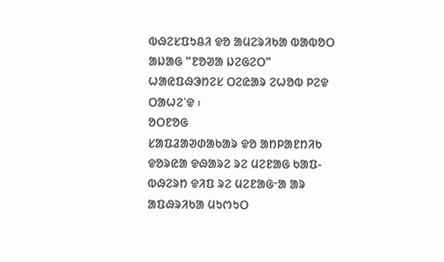ᱵᱷᱮᱥᱯᱩᱪᱤ ᱫᱚ ᱟᱢᱮᱨᱤᱠᱟ ᱵᱟᱵᱚᱛ ᱟᱡᱟᱜ "ᱱᱚᱣᱟ ᱡᱮᱜᱮᱛ" ᱦᱟᱭᱯᱷᱳᱴᱮᱥ ᱛᱮᱭᱟᱨ ᱮᱦᱚᱵ ᱞᱮᱫ ᱛᱟᱦᱮᱸᱫ ᱾
ᱚᱛᱱᱚᱜ
ᱥᱟᱯᱲᱟᱣᱰᱟᱠᱟᱨ ᱫᱚ ᱟᱴᱞᱟᱱᱴᱤᱠ ᱫᱚᱨᱭᱟ ᱫᱷᱟᱨᱮ ᱨᱮ ᱢᱮᱱᱟᱜ ᱠᱟᱯ-ᱵᱷᱮᱨᱴ ᱫᱤᱯ ᱨᱮ ᱢᱮᱱᱟᱜᱼᱟ ᱟᱨ ᱟᱯᱷᱨᱤᱠᱟ ᱢᱩᱬᱩᱛ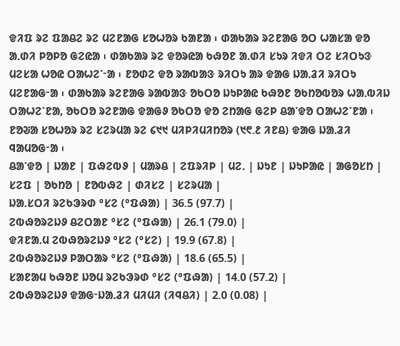ᱫᱤᱯ ᱨᱮ ᱯᱟᱪᱮ ᱨᱮ ᱢᱮᱱᱟᱜ ᱥᱚᱦᱚᱨ ᱠᱟᱱᱟ ᱾ ᱰᱟᱠᱟᱨ ᱨᱮᱱᱟᱜ ᱚᱛ ᱦᱟᱥᱟ ᱫᱚ ᱟᱹᱰᱤ ᱞᱚᱞᱚ ᱜᱮᱭᱟ ᱾ ᱰᱟᱠᱟᱨ ᱨᱮ ᱫᱚᱨᱭᱟ ᱠᱷᱚᱱ ᱟᱹᱰᱤ ᱥᱩᱨ ᱤᱫᱤ ᱛᱮ ᱥᱤᱛᱩᱝ ᱢᱮᱥᱟ ᱦᱚᱭ ᱛᱟᱦᱮᱸᱼᱟ ᱾ ᱱᱚᱰᱮ ᱫᱚ ᱨᱟᱵᱟᱝ ᱨᱤᱛᱩ ᱟᱨ ᱫᱟᱜ ᱡᱟᱹᱲᱤ ᱨᱤᱛᱩ ᱢᱮᱱᱟᱜᱼᱟ ᱾ ᱰᱟᱠᱟᱨ ᱨᱮᱱᱟᱜ ᱨᱟᱵᱟᱝ ᱚᱠᱛᱚ ᱡᱩᱞᱟᱭ ᱠᱷᱚᱱ ᱚᱠᱴᱚᱵᱚᱨ ᱦᱟᱹᱵᱤᱡ ᱛᱟᱦᱮᱸᱱᱟ, ᱚᱠᱛᱚ ᱨᱮᱱᱟᱜ ᱫᱟᱜᱽ ᱚᱠᱛᱚ ᱫᱚ ᱮᱴᱟᱜ ᱜᱮᱞ ᱪᱟᱸᱫᱚ ᱛᱟᱦᱮᱸᱱᱟ ᱾ ᱱᱚᱶᱟ ᱥᱚᱦᱚᱨ ᱨᱮ ᱥᱮᱨᱢᱟ ᱨᱮ ᱔᱑᱑ ᱢᱤᱞᱤᱢᱤᱴᱚᱨ (᱑᱖.᱒ ᱤᱱᱪ) ᱫᱟᱜ ᱡᱟᱹᱲᱤ ᱧᱟᱢᱚᱜᱼᱟ ᱾
ᱪᱟᱸᱫᱚ | ᱡᱟᱱ | ᱯᱷᱮᱵᱽ | ᱢᱟᱨᱪ | ᱮᱯᱨᱤᱞ | ᱢᱮᱹ | ᱡᱩᱱ | ᱡᱩᱞᱟᱭ | ᱟᱜᱚᱥᱴ | ᱥᱮᱯ | ᱚᱠᱴᱚ | ᱱᱚᱵᱷᱮ | ᱰᱤᱥᱮ | ᱥᱮᱨᱢᱟ |
ᱡᱟᱹᱥᱛᱤ ᱨᱮᱠᱳᱨᱰ °ᱥᱮ (°ᱯᱷᱟ) | 36.5 (97.7) |
ᱮᱵᱷᱚᱨᱮᱡᱽ ᱪᱮᱛᱟᱱ °ᱥᱮ (°ᱯᱷᱟ) | 26.1 (79.0) |
ᱫᱤᱱᱟᱹᱢ ᱮᱵᱷᱚᱨᱮᱡᱽ °ᱥᱮ (°ᱥᱮ) | 19.9 (67.8) |
ᱮᱵᱷᱚᱨᱮᱡᱽ ᱞᱟᱛᱟᱨ °ᱥᱮ (°ᱯᱷᱟ) | 18.6 (65.5) |
ᱥᱟᱱᱟᱢ ᱠᱷᱚᱱ ᱡᱚᱢ ᱨᱮᱠᱳᱨᱰ °ᱥᱮ (°ᱯᱷᱟ) | 14.0 (57.2) |
ᱮᱵᱷᱚᱨᱮᱡᱽ ᱫᱟᱜᱼᱡᱟᱹᱲᱤ ᱢᱤᱢᱤ (ᱤᱧᱪᱤ) | 2.0 (0.08) |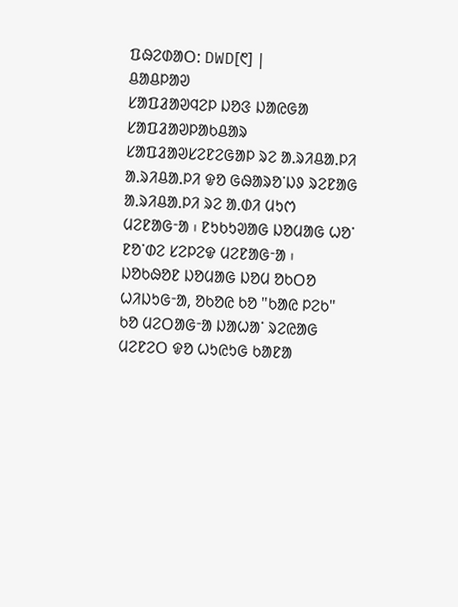ᱯᱷᱮᱰᱟᱛ: DWD[᱖] |
ᱪᱟᱪᱞᱟᱣ
ᱥᱟᱯᱲᱟᱣᱧᱮᱞ ᱡᱚᱝ ᱡᱟᱭᱜᱟ
ᱥᱟᱯᱲᱟᱣᱞᱟᱠᱪᱟᱨ
ᱥᱟᱯᱲᱟᱣᱥᱮᱱᱮᱜᱟᱞ ᱨᱮ ᱟᱹᱨᱤᱪᱟᱹᱞᱤ ᱟᱹᱨᱤᱪᱟᱹᱞᱤ ᱫᱚ ᱜᱷᱟᱨᱚᱸᱡᱽ ᱨᱮᱱᱟᱜ ᱟᱹᱨᱤᱪᱟᱹᱞᱤ ᱨᱮ ᱟᱹᱰᱤ ᱢᱩᱬ ᱢᱮᱱᱟᱜᱼᱟ ᱾ ᱱᱩᱠᱩᱣᱟᱜ ᱡᱚᱢᱟᱜ ᱦᱚᱸ ᱱᱚᱸᱰᱮ ᱥᱮᱞᱮᱫ ᱢᱮᱱᱟᱜᱼᱟ ᱾ ᱡᱚᱠᱷᱚᱱ ᱡᱚᱢᱟᱜ ᱡᱚᱢ ᱚᱠᱛᱚ ᱦᱤᱡᱩᱜᱼᱟ, ᱚᱠᱚᱭ ᱠᱚ "ᱠᱟᱭ ᱞᱮᱠ" ᱠᱚ ᱢᱮᱛᱟᱜᱼᱟ ᱡᱟᱦᱟᱸ ᱨᱮᱭᱟᱜ ᱢᱮᱱᱮᱛ ᱫᱚ ᱦᱩᱭᱩᱜ ᱠᱟᱱᱟ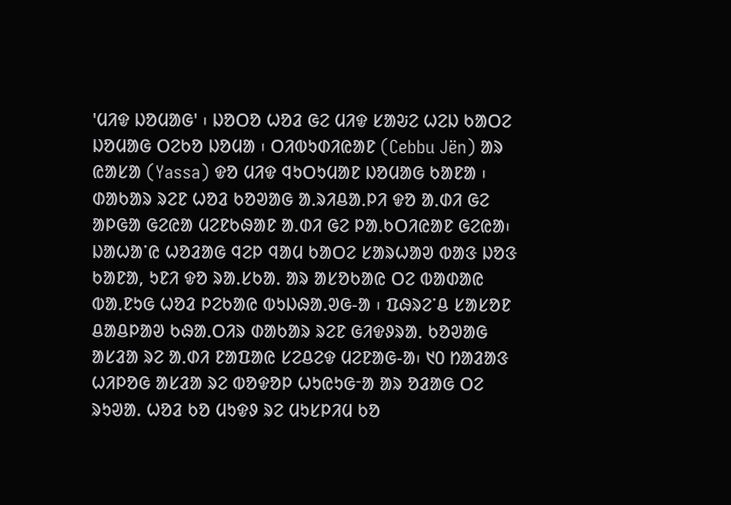'ᱢᱤᱫ ᱡᱚᱢᱟᱜ' ᱾ ᱡᱚᱛᱚ ᱦᱚᱲ ᱜᱮ ᱢᱤᱫ ᱥᱟᱶᱮ ᱦᱮᱡ ᱠᱟᱛᱮ ᱡᱚᱢᱟᱜ ᱛᱮᱠᱚ ᱡᱚᱢᱟ ᱾ ᱛᱤᱵᱩᱰᱤᱭᱟᱱ (Cebbu Jën) ᱟᱨ ᱭᱟᱥᱟ (Yassa) ᱫᱚ ᱢᱤᱫ ᱧᱩᱛᱩᱢᱟᱱ ᱡᱚᱢᱟᱜ ᱠᱟᱱᱟ ᱾ ᱰᱟᱠᱟᱨ ᱨᱮᱱ ᱦᱚᱲ ᱠᱚᱣᱟᱜ ᱟᱹᱨᱤᱪᱟᱹᱞᱤ ᱫᱚ ᱟᱹᱰᱤ ᱜᱮ ᱟᱞᱜᱟ ᱜᱮᱭᱟ ᱢᱮᱱᱠᱷᱟᱱ ᱟᱹᱰᱤ ᱜᱮ ᱞᱟᱹᱠᱛᱤᱭᱟᱱ ᱜᱮᱭᱟ᱾ ᱡᱟᱦᱟᱸᱭ ᱦᱚᱲᱟᱜ ᱧᱮᱞ ᱧᱟᱢ ᱠᱟᱛᱮ ᱥᱟᱨᱦᱟᱣ ᱵᱟᱝ ᱡᱚᱝ ᱠᱟᱱᱟ, ᱩᱱᱤ ᱫᱚ ᱨᱟᱹᱥᱠᱟᱹ ᱟᱨ ᱟᱥᱚᱠᱟᱭ ᱛᱮ ᱵᱟᱰᱟᱭ ᱵᱟᱹᱱᱩᱜ ᱦᱚᱲ ᱞᱮᱠᱟᱭ ᱵᱩᱡᱷᱟᱹᱣᱜ-ᱟ ᱾ ᱯᱷᱨᱮᱸᱪ ᱥᱟᱥᱚᱱ ᱪᱟᱪᱞᱟᱣ ᱠᱷᱟᱹᱛᱤᱨ ᱰᱟᱠᱟᱨ ᱨᱮᱱ ᱜᱤᱫᱽᱨᱟᱹ ᱠᱚᱣᱟᱜ ᱟᱥᱲᱟ ᱨᱮ ᱟᱹᱰᱤ ᱱᱟᱯᱟᱭ ᱥᱮᱪᱮᱫ ᱢᱮᱱᱟᱜ-ᱟ᱾ ᱑᱐ ᱴᱟᱲᱟᱝ ᱦᱤᱞᱚᱜ ᱟᱥᱲᱟ ᱨᱮ ᱵᱚᱫᱚᱞ ᱦᱩᱭᱩᱜᱼᱟ ᱟᱨ ᱚᱲᱟᱜ ᱛᱮ ᱨᱩᱣᱟ. ᱦᱚᱲ ᱠᱚ ᱢᱩᱫᱽ ᱨᱮ ᱢᱩᱥᱞᱤᱢ ᱠᱚ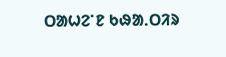ᱛᱟᱦᱮᱸᱱ ᱠᱷᱟᱹᱛᱤᱨ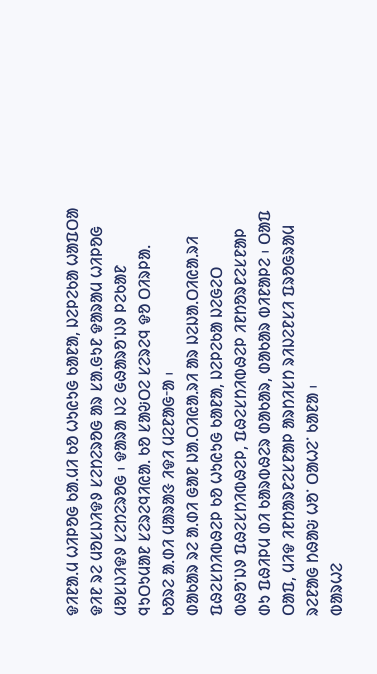ᱫᱤᱱᱟᱹᱢ ᱦᱤᱞᱚᱜ ᱠᱟᱹᱢᱤ ᱠᱚ ᱦᱩᱭᱩᱜ ᱠᱟᱱᱟ, ᱡᱮᱞᱮᱠᱟ ᱦᱟᱯᱛᱟ ᱫᱤᱱ ᱨᱮ ᱢᱚᱥᱡᱤᱫᱽ ᱥᱮᱴᱮᱨᱚᱜ ᱟᱨ ᱥᱟᱹᱜᱩᱱ ᱫᱟᱨᱟᱢ ᱦᱤᱞᱚᱜ ᱢᱚᱥᱡᱤᱫᱽ ᱥᱮᱴᱮᱨᱚᱜ ᱾ ᱫᱟᱨᱟ ᱡᱮ ᱜᱷᱟᱨᱚᱸᱡᱽ ᱞᱮᱠᱟᱱ ᱧᱩᱛᱩᱢᱟᱱ ᱥᱮᱨᱮᱧᱤᱭᱟᱹ ᱠᱚ ᱥᱟᱶᱛᱮ ᱥᱮᱨᱮᱧ ᱫᱚ ᱛᱤᱨᱞᱟᱹ ᱠᱚᱨᱮ ᱟᱹᱰᱤ ᱢᱟᱨᱟᱝ ᱤᱫᱤ ᱢᱮᱱᱟᱜᱼᱟ ᱾
ᱰᱟᱠᱟᱨ ᱨᱮ ᱟᱹᱰᱤ ᱜᱟᱱ ᱡᱟᱹᱛᱤᱭᱟᱹᱨᱤ ᱟᱨ ᱡᱮᱡᱟᱹᱛᱤᱭᱟᱹᱨᱤ ᱯᱷᱮᱥᱴᱤᱵᱷᱮᱞ ᱠᱚ ᱦᱩᱭᱩᱜ ᱠᱟᱱᱟ, ᱡᱮᱞᱮᱠᱟ ᱡᱮᱜᱮᱛ ᱵᱷᱚᱸᱡᱽ ᱯᱷᱮᱥᱴᱤᱵᱷᱮᱞ, ᱯᱷᱮᱥᱴᱤᱵᱷᱮᱞ ᱤᱱᱴᱚᱨᱱᱮᱥᱱᱟᱞ ᱰᱩ ᱯᱷᱤᱞᱢ ᱰᱤ ᱠᱟᱨᱵᱷᱮᱨ ᱰᱟᱠᱟᱨ, ᱰᱟᱠᱟᱨ ᱵᱤᱱᱟᱞᱮ ᱾ ᱛᱟᱯ ᱛᱟᱯ, ᱢᱤᱫ ᱤᱱᱴᱟᱨᱱᱮᱥᱱᱟᱞ ᱟᱨᱴᱤᱥᱴ ᱨᱤᱡᱮᱱᱥᱤ ᱯᱨᱚᱜᱨᱟᱢ ᱨᱮᱱᱟᱜ ᱴᱷᱟᱶ ᱦᱚᱸ ᱛᱟᱦᱮᱸ ᱠᱟᱱᱟ ᱾
ᱵᱟᱨᱦᱮ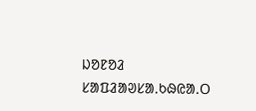ᱡᱚᱱᱚᱲ
ᱥᱟᱯᱲᱟᱣᱥᱟᱹᱠᱷᱭᱟᱹᱛ